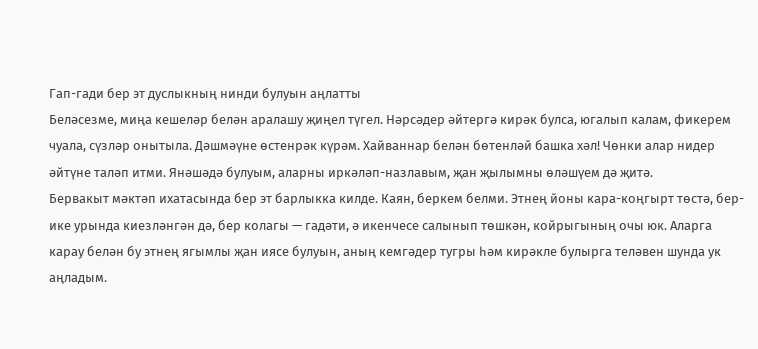Гап-гади бер эт дуслыкның нинди булуын аңлатты
Беләсезме, миңа кешеләр белән аралашу җиңел түгел. Нәрсәдер әйтергә кирәк булса, югалып калам, фикерем чуала, сүзләр онытыла. Дәшмәүне өстенрәк күрәм. Хайваннар белән бөтенләй башка хәл! Чөнки алар нидер әйтүне таләп итми. Янәшәдә булуым, аларны иркәләп-назлавым, җан җылымны өләшүем дә җитә.
Бервакыт мәктәп ихатасында бер эт барлыкка килде. Каян, беркем белми. Этнең йоны кара-коңгырт төстә, бер-ике урында киезләнгән дә, бер колагы — гадәти, ә икенчесе салынып төшкән, койрыгының очы юк. Аларга карау белән бу этнең ягымлы җан иясе булуын, аның кемгәдер тугры һәм кирәкле булырга теләвен шунда ук аңладым.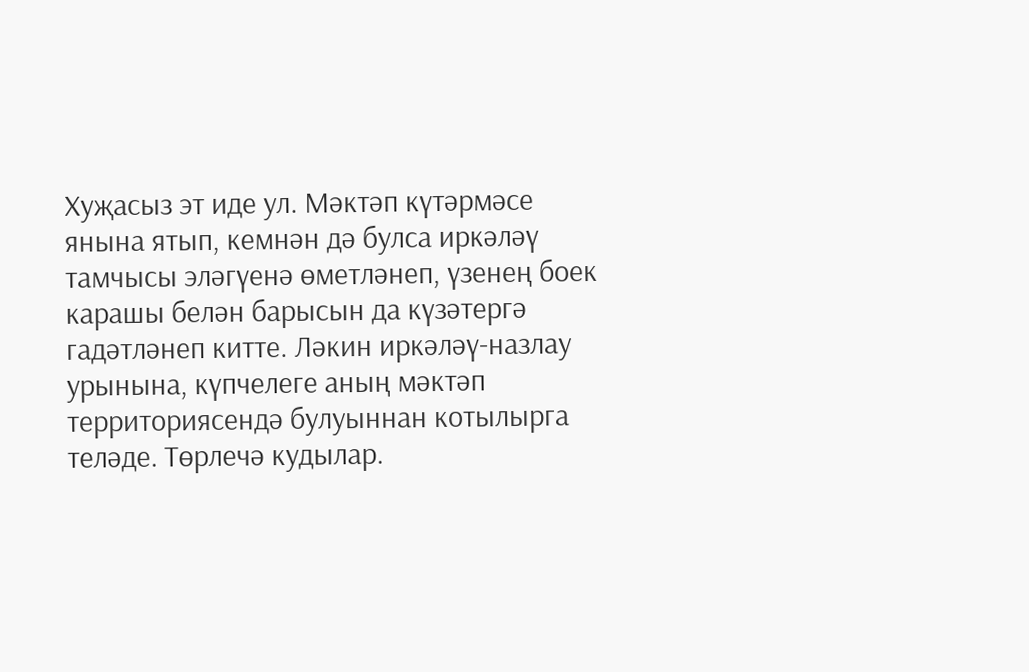Хуҗасыз эт иде ул. Мәктәп күтәрмәсе янына ятып, кемнән дә булса иркәләү тамчысы эләгүенә өметләнеп, үзенең боек карашы белән барысын да күзәтергә гадәтләнеп китте. Ләкин иркәләү-назлау урынына, күпчелеге аның мәктәп территориясендә булуыннан котылырга теләде. Төрлечә кудылар.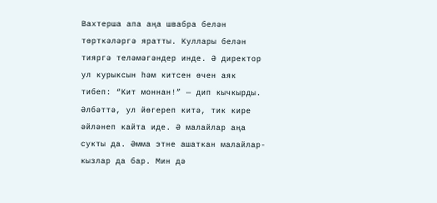Вахтерша апа аңа швабра белән төрткәләргә яратты. Куллары белән тияргә теләмәгәндер инде. Ә директор ул курыксын һәм китсен өчен аяк тибеп: “Кит моннан!” — дип кычкырды. Әлбәттә, ул йөгереп китә, тик кире әйләнеп кайта иде. Ә малайлар аңа сукты да. Әмма этне ашаткан малайлар-кызлар да бар. Мин дә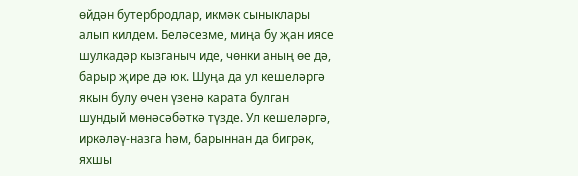өйдән бутербродлар, икмәк сыныклары алып килдем. Беләсезме, миңа бу җан иясе шулкадәр кызганыч иде, чөнки аның өе дә, барыр җире дә юк. Шуңа да ул кешеләргә якын булу өчен үзенә карата булган шундый мөнәсәбәткә түзде. Ул кешеләргә, иркәләү-назга һәм, барыннан да бигрәк, яхшы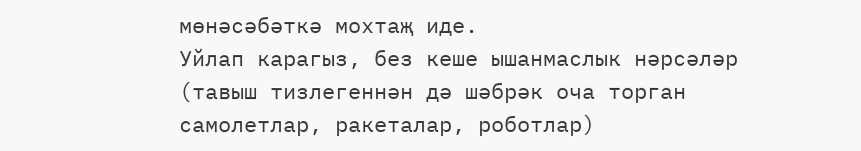мөнәсәбәткә мохтаҗ иде.
Уйлап карагыз, без кеше ышанмаслык нәрсәләр (тавыш тизлегеннән дә шәбрәк оча торган самолетлар, ракеталар, роботлар)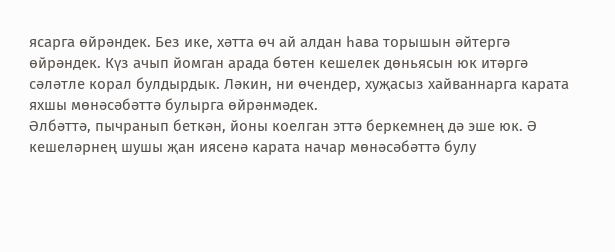ясарга өйрәндек. Без ике, хәтта өч ай алдан һава торышын әйтергә өйрәндек. Күз ачып йомган арада бөтен кешелек дөньясын юк итәргә сәләтле корал булдырдык. Ләкин, ни өчендер, хуҗасыз хайваннарга карата яхшы мөнәсәбәттә булырга өйрәнмәдек.
Әлбәттә, пычранып беткән, йоны коелган эттә беркемнең дә эше юк. Ә кешеләрнең шушы җан иясенә карата начар мөнәсәбәттә булу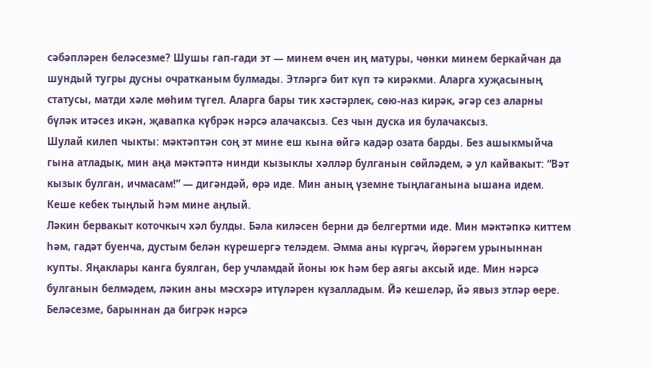сәбәпләрен беләсезме? Шушы гап-гади эт — минем өчен иң матуры, чөнки минем беркайчан да шундый тугры дусны очратканым булмады. Этләргә бит күп тә кирәкми. Аларга хуҗасының статусы, матди хәле мөһим түгел. Аларга бары тик хәстәрлек, сөю-наз кирәк, әгәр сез аларны бүләк итәсез икән, җавапка күбрәк нәрсә алачаксыз. Сез чын дуска ия булачаксыз.
Шулай килеп чыкты: мәктәптән соң эт мине еш кына өйгә кадәр озата барды. Без ашыкмыйча гына атладык, мин аңа мәктәптә нинди кызыклы хәлләр булганын сөйләдем, ә ул кайвакыт: “Вәт кызык булган, ичмасам!” — дигәндәй, өрә иде. Мин аның үземне тыңлаганына ышана идем. Кеше кебек тыңлый һәм мине аңлый.
Ләкин бервакыт коточкыч хәл булды. Бәла киләсен берни дә белгертми иде. Мин мәктәпкә киттем һәм, гадәт буенча, дустым белән күрешергә теләдем. Әмма аны күргәч, йөрәгем урыныннан купты. Яңаклары канга буялган, бер учламдай йоны юк һәм бер аягы аксый иде. Мин нәрсә булганын белмәдем, ләкин аны мәсхәрә итүләрен күзалладым. Йә кешеләр, йә явыз этләр өере. Беләсезме, барыннан да бигрәк нәрсә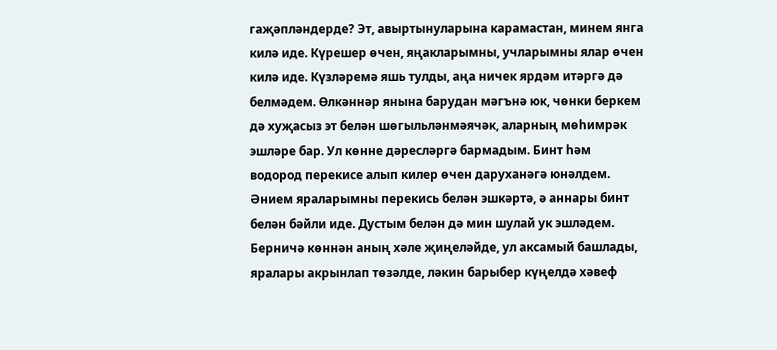гаҗәпләндерде? Эт, авыртынуларына карамастан, минем янга килә иде. Күрешер өчен, яңакларымны, учларымны ялар өчен килә иде. Күзләремә яшь тулды, аңа ничек ярдәм итәргә дә белмәдем. Өлкәннәр янына барудан мәгънә юк, чөнки беркем дә хуҗасыз эт белән шөгыльләнмәячәк, аларның мөһимрәк эшләре бар. Ул көнне дәресләргә бармадым. Бинт һәм водород перекисе алып килер өчен даруханәгә юнәлдем. Әнием яраларымны перекись белән эшкәртә, ә аннары бинт белән бәйли иде. Дустым белән дә мин шулай ук эшләдем.
Берничә көннән аның хәле җиңеләйде, ул аксамый башлады, яралары акрынлап төзәлде, ләкин барыбер күңелдә хәвеф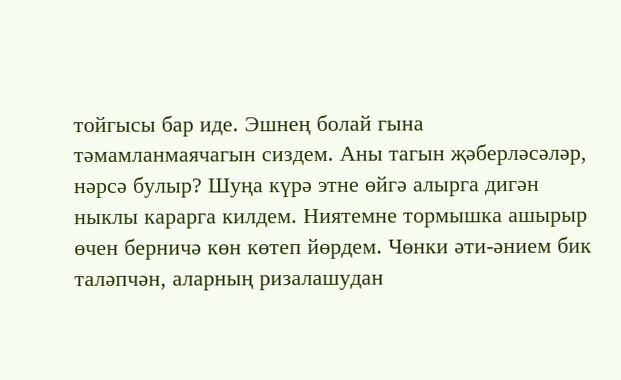тойгысы бар иде. Эшнең болай гына тәмамланмаячагын сиздем. Аны тагын җәберләсәләр, нәрсә булыр? Шуңа күрә этне өйгә алырга дигән ныклы карарга килдем. Ниятемне тормышка ашырыр өчен берничә көн көтеп йөрдем. Чөнки әти-әнием бик таләпчән, аларның ризалашудан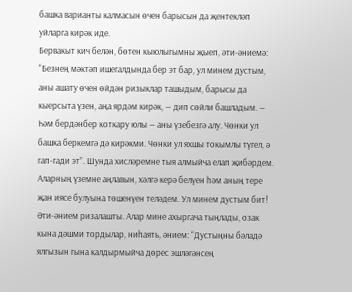башка варианты калмасын өчен барысын да җентекләп уйларга кирәк иде.
Бервакыт кич белән, бөтен кыюлыгымны җыеп, әти-әниемә: “Безнең мәктәп ишегалдында бер эт бар, ул минем дустым, аны ашату өчен өйдән ризыклар ташыдым, барысы да кыерсыта үзен, аңа ярдәм кирәк, — дип сөйли башладым. — Һәм бердәнбер коткару юлы — аны үзебезгә алу. Чөнки ул башка беркемгә дә кирәкми. Чөнки ул яхшы токымлы түгел, ә гап-гади эт”. Шунда хисләремне тыя алмыйча елап җибәрдем. Аларның үземне аңлавын, хәлгә керә белүен һәм аның тере җан иясе булуына төшенүен теләдем. Ул минем дустым бит!
Әти-әнием ризалашты. Алар мине ахыргача тыңлады, озак кына дәшми тордылар, ниһаять, әнием: “Дустыңны бәладә ялгызын гына калдырмыйча дөрес эшләгәнсең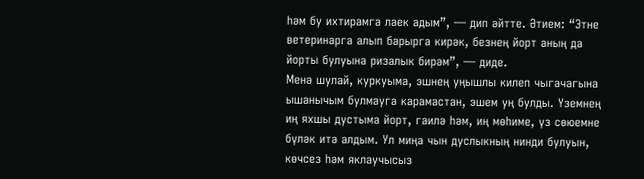һәм бу ихтирамга лаек адым”, — дип әйтте. Әтием: “Этне ветеринарга алып барырга кирәк, безнең йорт аның да йорты булуына ризалык бирәм”, — диде.
Менә шулай, куркуыма, эшнең уңышлы килеп чыгачагына ышанычым булмауга карамастан, эшем уң булды. Үземнең иң яхшы дустыма йорт, гаилә һәм, иң мөһиме, үз сөюемне бүләк итә алдым. Ул миңа чын дуслыкның нинди булуын, көчсез һәм яклаучысыз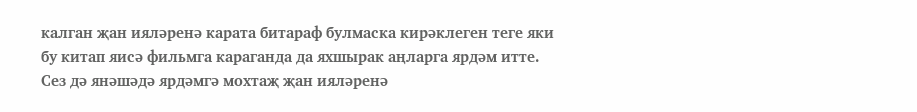калган җан ияләренә карата битараф булмаска кирәклеген теге яки бу китап яисә фильмга караганда да яхшырак аңларга ярдәм итте. Сез дә янәшәдә ярдәмгә мохтаҗ җан ияләренә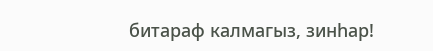битараф калмагыз, зинһар!